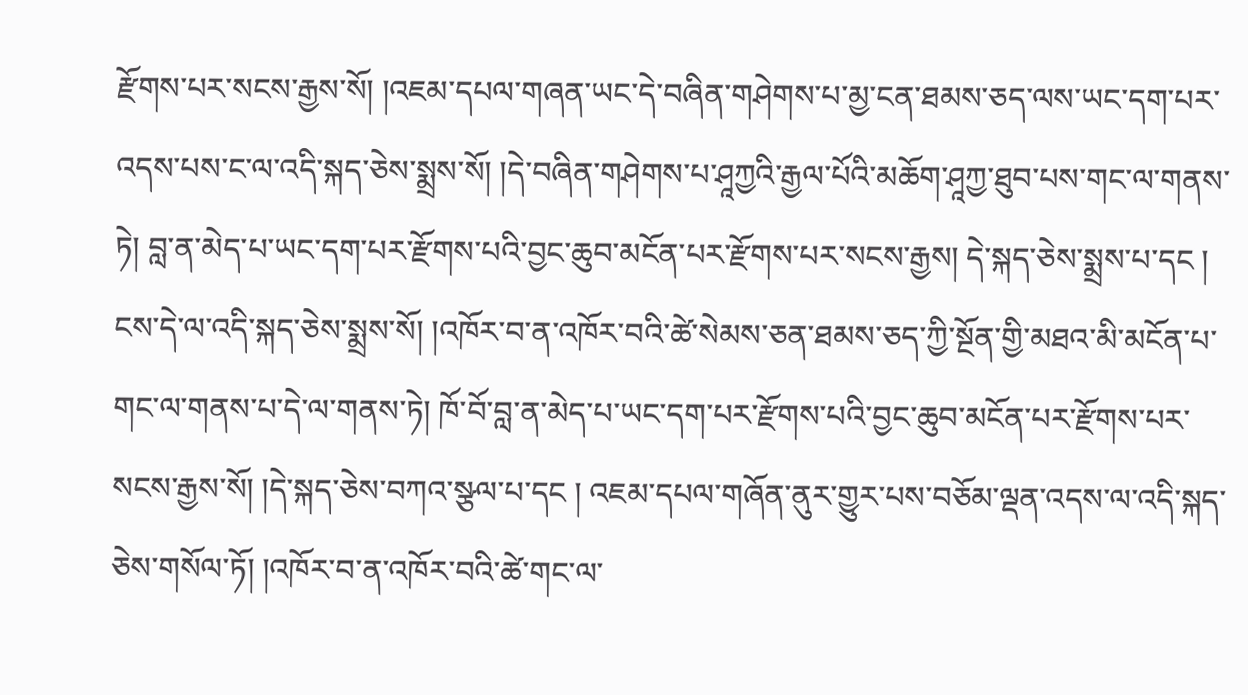རྫོགས་པར་སངས་རྒྱས་སོ། །འཇམ་དཔལ་གཞན་ཡང་དེ་བཞིན་གཤེགས་པ་མྱ་ངན་ཐམས་ཅད་ལས་ཡང་དག་པར་འདས་པས་ང་ལ་འདི་སྐད་ཅེས་སྨྲས་སོ། །དེ་བཞིན་གཤེགས་པ་ཤཱཀྱའི་རྒྱལ་པོའི་མཆོག་ཤཱཀྱ་ཐུབ་པས་གང་ལ་གནས་ཏེ། བླ་ན་མེད་པ་ཡང་དག་པར་རྫོགས་པའི་བྱང་ཆུབ་མངོན་པར་རྫོགས་པར་སངས་རྒྱས། དེ་སྐད་ཅེས་སྨྲས་པ་དང ། ངས་དེ་ལ་འདི་སྐད་ཅེས་སྨྲས་སོ། །འཁོར་བ་ན་འཁོར་བའི་ཚེ་སེམས་ཅན་ཐམས་ཅད་ཀྱི་སྔོན་གྱི་མཐའ་མི་མངོན་པ་གང་ལ་གནས་པ་དེ་ལ་གནས་ཏེ། ཁོ་བོ་བླ་ན་མེད་པ་ཡང་དག་པར་རྫོགས་པའི་བྱང་ཆུབ་མངོན་པར་རྫོགས་པར་སངས་རྒྱས་སོ། །དེ་སྐད་ཅེས་བཀའ་སྩལ་པ་དང ། འཇམ་དཔལ་གཞོན་ནུར་གྱུར་པས་བཅོམ་ལྡན་འདས་ལ་འདི་སྐད་ཅེས་གསོལ་ཏོ། །འཁོར་བ་ན་འཁོར་བའི་ཚེ་གང་ལ་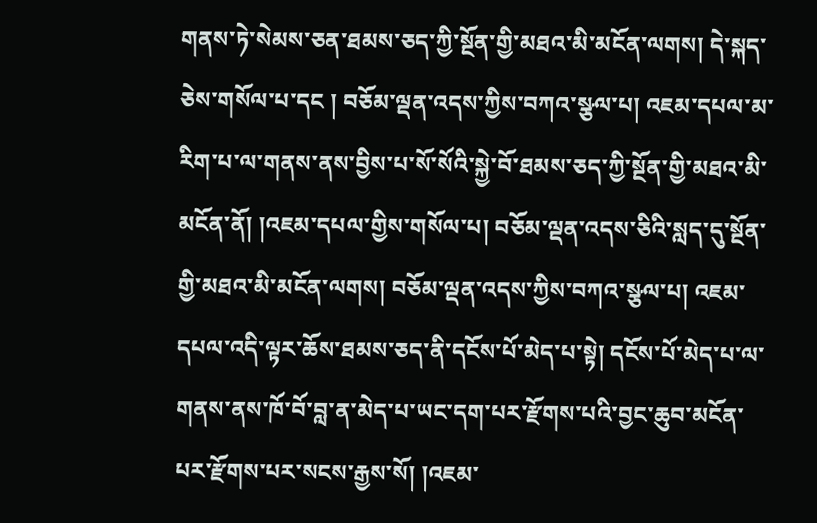གནས་ཏེ་སེམས་ཅན་ཐམས་ཅད་ཀྱི་སྔོན་གྱི་མཐའ་མི་མངོན་ལགས། དེ་སྐད་ཅེས་གསོལ་པ་དང ། བཅོམ་ལྡན་འདས་ཀྱིས་བཀའ་སྩལ་པ། འཇམ་དཔལ་མ་རིག་པ་ལ་གནས་ནས་བྱིས་པ་སོ་སོའི་སྐྱེ་བོ་ཐམས་ཅད་ཀྱི་སྔོན་གྱི་མཐའ་མི་མངོན་ནོ། །འཇམ་དཔལ་གྱིས་གསོལ་པ། བཅོམ་ལྡན་འདས་ཅིའི་སླད་དུ་སྔོན་གྱི་མཐའ་མི་མངོན་ལགས། བཅོམ་ལྡན་འདས་ཀྱིས་བཀའ་སྩལ་པ། འཇམ་དཔལ་འདི་ལྟར་ཆོས་ཐམས་ཅད་ནི་དངོས་པོ་མེད་པ་སྟེ། དངོས་པོ་མེད་པ་ལ་གནས་ནས་ཁོ་བོ་བླ་ན་མེད་པ་ཡང་དག་པར་རྫོགས་པའི་བྱང་ཆུབ་མངོན་པར་རྫོགས་པར་སངས་རྒྱས་སོ། །འཇམ་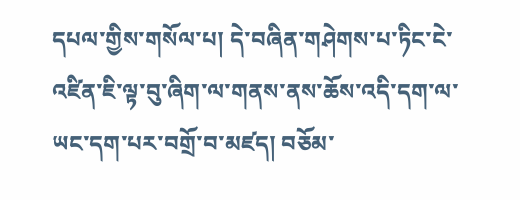དཔལ་གྱིས་གསོལ་པ། དེ་བཞིན་གཤེགས་པ་ཏིང་ངེ་འཛིན་ཇི་ལྟ་བུ་ཞིག་ལ་གནས་ནས་ཆོས་འདི་དག་ལ་ཡང་དག་པར་བགྲོ་བ་མཛད། བཅོམ་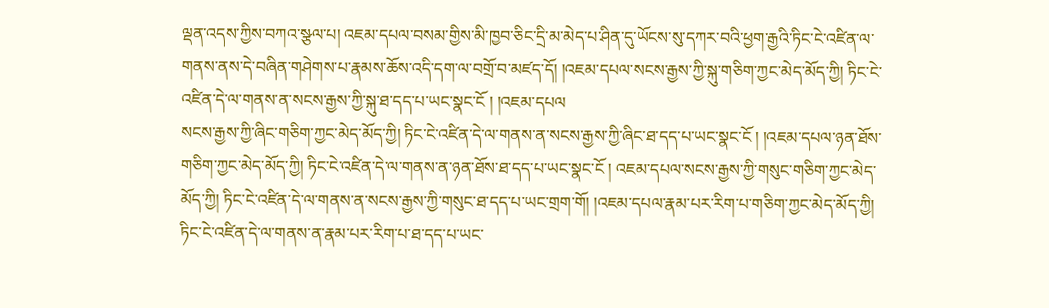ལྡན་འདས་ཀྱིས་བཀའ་སྩལ་པ། འཇམ་དཔལ་བསམ་གྱིས་མི་ཁྱབ་ཅིང་དྲི་མ་མེད་པ་ཤིན་དུ་ཡོངས་སུ་དཀར་བའི་ཕྱག་རྒྱའི་ཏིང་ངེ་འཛིན་ལ་གནས་ནས་དེ་བཞིན་གཤེགས་པ་རྣམས་ཆོས་འདི་དག་ལ་བགྲོ་བ་མཛད་དོ། །འཇམ་དཔལ་སངས་རྒྱས་ཀྱི་སྐུ་གཅིག་ཀྱང་མེད་མོད་ཀྱི། ཏིང་ངེ་འཛིན་དེ་ལ་གནས་ན་སངས་རྒྱས་ཀྱི་སྐུ་ཐ་དད་པ་ཡང་སྣང་ངོ ། །འཇམ་དཔལ
སངས་རྒྱས་ཀྱི་ཞིང་གཅིག་ཀྱང་མེད་མོད་ཀྱི། ཏིང་ངེ་འཛིན་དེ་ལ་གནས་ན་སངས་རྒྱས་ཀྱི་ཞིང་ཐ་དད་པ་ཡང་སྣང་ངོ ། །འཇམ་དཔལ་ཉན་ཐོས་གཅིག་ཀྱང་མེད་མོད་ཀྱི། ཏིང་ངེ་འཛིན་དེ་ལ་གནས་ན་ཉན་ཐོས་ཐ་དད་པ་ཡང་སྣང་ངོ ། འཇམ་དཔལ་སངས་རྒྱས་ཀྱི་གསུང་གཅིག་ཀྱང་མེད་མོད་ཀྱི། ཏིང་ངེ་འཛིན་དེ་ལ་གནས་ན་སངས་རྒྱས་ཀྱི་གསུང་ཐ་དད་པ་ཡང་གྲག་གོ། །འཇམ་དཔལ་རྣམ་པར་རིག་པ་གཅིག་ཀྱང་མེད་མོད་ཀྱི། ཏིང་ངེ་འཛིན་དེ་ལ་གནས་ན་རྣམ་པར་རིག་པ་ཐ་དད་པ་ཡང་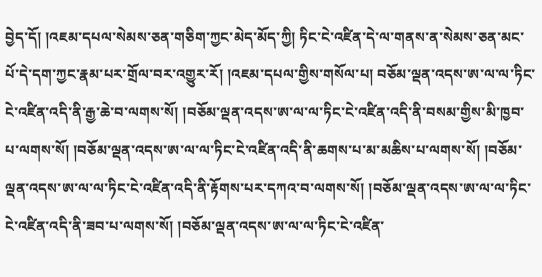བྱེད་དོ། །འཇམ་དཔལ་སེམས་ཅན་གཅིག་ཀྱང་མེད་མོད་ཀྱི། ཏིང་ངེ་འཛིན་དེ་ལ་གནས་ན་སེམས་ཅན་མང་པོ་དེ་དག་ཀྱང་རྣམ་པར་གྲོལ་བར་འགྱུར་རོ། །འཇམ་དཔལ་གྱིས་གསོལ་པ། བཅོམ་ལྡན་འདས་ཨ་ལ་ལ་ཏིང་ངེ་འཛིན་འདི་ནི་རྒྱ་ཆེ་བ་ལགས་སོ། །བཅོམ་ལྡན་འདས་ཨ་ལ་ལ་ཏིང་ངེ་འཛིན་འདི་ནི་བསམ་གྱིས་མི་ཁྱབ་པ་ལགས་སོ། །བཅོམ་ལྡན་འདས་ཨ་ལ་ལ་ཏིང་ངེ་འཛིན་འདི་ནི་ཆགས་པ་མ་མཆིས་པ་ལགས་སོ། །བཅོམ་ལྡན་འདས་ཨ་ལ་ལ་ཏིང་ངེ་འཛིན་འདི་ནི་རྟོགས་པར་དཀའ་བ་ལགས་སོ། །བཅོམ་ལྡན་འདས་ཨ་ལ་ལ་ཏིང་ངེ་འཛིན་འདི་ནི་ཟབ་པ་ལགས་སོ། །བཅོམ་ལྡན་འདས་ཨ་ལ་ལ་ཏིང་ངེ་འཛིན་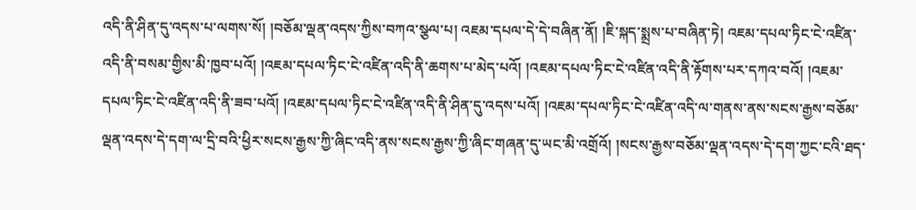འདི་ནི་ཤིན་དུ་འདས་པ་ལགས་སོ། །བཅོམ་ལྡན་འདས་ཀྱིས་བཀའ་སྩལ་པ། འཇམ་དཔལ་དེ་དེ་བཞིན་ནོ། །ཇི་སྐད་སྨྲས་པ་བཞིན་ཏེ། འཇམ་དཔལ་ཏིང་ངེ་འཛིན་འདི་ནི་བསམ་གྱིས་མི་ཁྱབ་པའོ། །འཇམ་དཔལ་ཏིང་ངེ་འཛིན་འདི་ནི་ཆགས་པ་མེད་པའོ། །འཇམ་དཔལ་ཏིང་ངེ་འཛིན་འདི་ནི་རྟོགས་པར་དཀའ་བའོ། །འཇམ་དཔལ་ཏིང་ངེ་འཛིན་འདི་ནི་ཟབ་པའོ། །འཇམ་དཔལ་ཏིང་ངེ་འཛིན་འདི་ནི་ཤིན་དུ་འདས་པའོ། །འཇམ་དཔལ་ཏིང་ངེ་འཛིན་འདི་ལ་གནས་ནས་སངས་རྒྱས་བཅོམ་ལྡན་འདས་དེ་དག་ལ་དྲི་བའི་ཕྱིར་སངས་རྒྱས་ཀྱི་ཞིང་འདི་ནས་སངས་རྒྱས་ཀྱི་ཞིང་གཞན་དུ་ཡང་མི་འགྲོའོ། །སངས་རྒྱས་བཅོམ་ལྡན་འདས་དེ་དག་ཀྱང་ངའི་ཐད་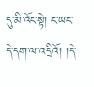དུ་མི་འོང་སྟེ། ང་ཡང་དེ་དག་ལ་འདྲིའོ། །དེ་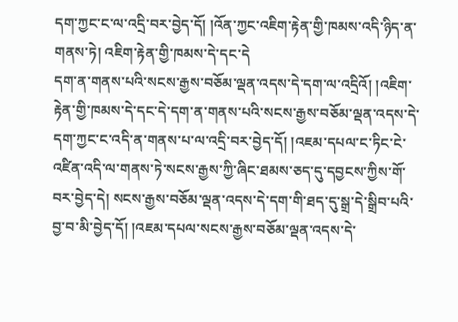དག་ཀྱང་ང་ལ་འདྲི་བར་བྱེད་དོ། །འོན་ཀྱང་འཇིག་རྟེན་གྱི་ཁམས་འདི་ཉིད་ན་གནས་ཏེ། འཇིག་རྟེན་གྱི་ཁམས་དེ་དང་དེ
དག་ན་གནས་པའི་སངས་རྒྱས་བཅོམ་ལྡན་འདས་དེ་དག་ལ་འདྲིའོ། །འཇིག་རྟེན་གྱི་ཁམས་དེ་དང་དེ་དག་ན་གནས་པའི་སངས་རྒྱས་བཅོམ་ལྡན་འདས་དེ་དག་ཀྱང་ང་འདི་ན་གནས་པ་ལ་འདྲི་བར་བྱེད་དོ། །འཇམ་དཔལ་ང་ཏིང་ངེ་འཛིན་འདི་ལ་གནས་ཏེ་སངས་རྒྱས་ཀྱི་ཞིང་ཐམས་ཅད་དུ་དབྱངས་ཀྱིས་གོ་བར་བྱེད་དེ། སངས་རྒྱས་བཅོམ་ལྡན་འདས་དེ་དག་གི་ཐད་དུ་སྒྲ་དེ་སྒྲིབ་པའི་བྱ་བ་མི་བྱེད་དོ། །འཇམ་དཔལ་སངས་རྒྱས་བཅོམ་ལྡན་འདས་དེ་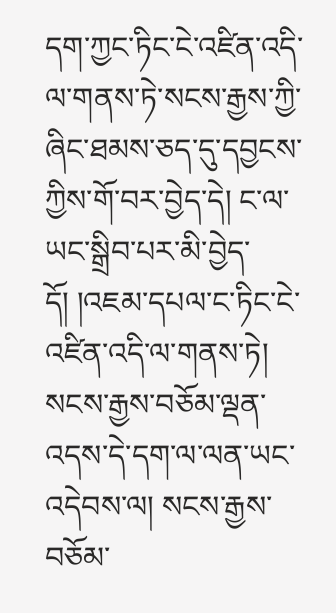དག་ཀྱང་ཏིང་ངེ་འཛིན་འདི་ལ་གནས་ཏེ་སངས་རྒྱས་ཀྱི་ཞིང་ཐམས་ཅད་དུ་དབྱངས་ཀྱིས་གོ་བར་བྱེད་དེ། ང་ལ་ཡང་སྒྲིབ་པར་མི་བྱེད་དོ། །འཇམ་དཔལ་ང་ཏིང་ངེ་འཛིན་འདི་ལ་གནས་ཏེ། སངས་རྒྱས་བཅོམ་ལྡན་འདས་དེ་དག་ལ་ལན་ཡང་འདེབས་ལ། སངས་རྒྱས་བཅོམ་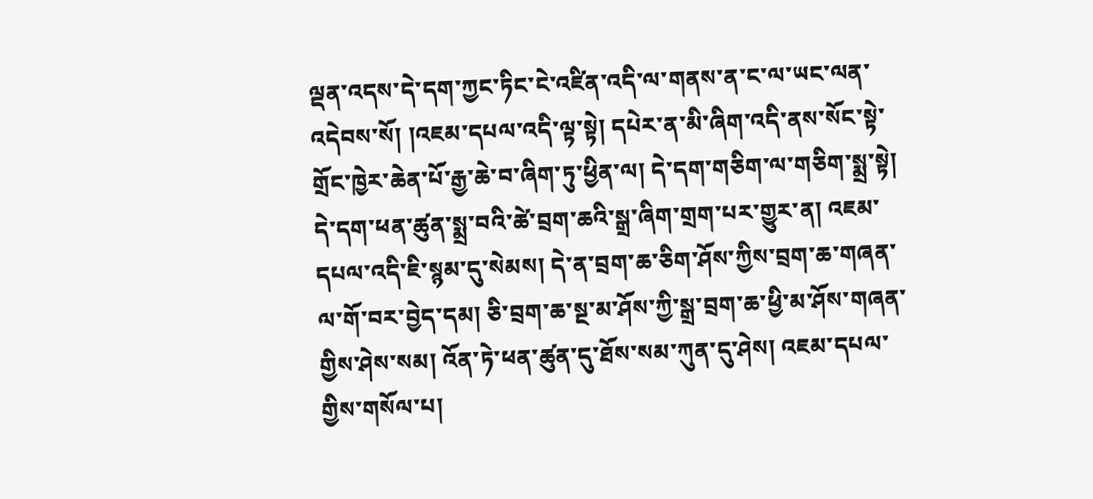ལྡན་འདས་དེ་དག་ཀྱང་ཏིང་ངེ་འཛིན་འདི་ལ་གནས་ན་ང་ལ་ཡང་ལན་འདེབས་སོ། །འཇམ་དཔལ་འདི་ལྟ་སྟེ། དཔེར་ན་མི་ཞིག་འདི་ནས་སོང་སྟེ་གྲོང་ཁྱེར་ཆེན་པོ་རྒྱ་ཆེ་བ་ཞིག་ཏུ་ཕྱིན་ལ། དེ་དག་གཅིག་ལ་གཅིག་སྨྲ་སྟེ། དེ་དག་ཕན་ཚུན་སྨྲ་བའི་ཚེ་བྲག་ཆའི་སྒྲ་ཞིག་གྲག་པར་གྱུར་ན། འཇམ་དཔལ་འདི་ཇི་སྙམ་དུ་སེམས། དེ་ན་བྲག་ཆ་ཅིག་ཤོས་ཀྱིས་བྲག་ཆ་གཞན་ལ་གོ་བར་བྱེད་དམ། ཅི་བྲག་ཆ་སྔ་མ་ཤོས་ཀྱི་སྒྲ་བྲག་ཆ་ཕྱི་མ་ཤོས་གཞན་གྱིས་ཤེས་སམ། འོན་ཏེ་ཕན་ཚུན་དུ་ཐོས་སམ་ཀུན་དུ་ཤེས། འཇམ་དཔལ་གྱིས་གསོལ་པ།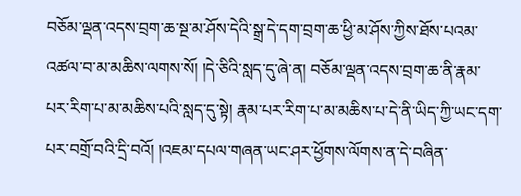བཅོམ་ལྡན་འདས་བྲག་ཆ་སྔ་མ་ཤོས་དེའི་སྒྲ་དེ་དག་བྲག་ཆ་ཕྱི་མ་ཤོས་ཀྱིས་ཐོས་པའམ་འཚལ་བ་མ་མཆིས་ལགས་སོ། །དེ་ཅིའི་སླད་དུ་ཞེ་ན། བཅོམ་ལྡན་འདས་བྲག་ཆ་ནི་རྣམ་པར་རིག་པ་མ་མཆིས་པའི་སླད་དུ་སྟེ། རྣམ་པར་རིག་པ་མ་མཆིས་པ་དེ་ནི་ཡིད་ཀྱི་ཡང་དག་པར་བགྲོ་བའི་དྲི་བའོ། །འཇམ་དཔལ་གཞན་ཡང་ཤར་ཕྱོགས་ལོགས་ན་དེ་བཞིན་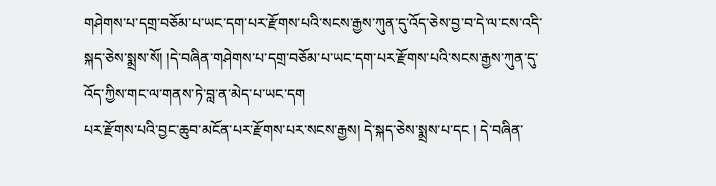གཤེགས་པ་དགྲ་བཅོམ་པ་ཡང་དག་པར་རྫོགས་པའི་སངས་རྒྱས་ཀུན་དུ་འོད་ཅེས་བྱ་བ་དེ་ལ་ངས་འདི་སྐད་ཅེས་སྨྲས་སོ། །དེ་བཞིན་གཤེགས་པ་དགྲ་བཅོམ་པ་ཡང་དག་པར་རྫོགས་པའི་སངས་རྒྱས་ཀུན་དུ་འོད་ཀྱིས་གང་ལ་གནས་ཏེ་བླ་ན་མེད་པ་ཡང་དག
པར་རྫོགས་པའི་བྱང་ཆུབ་མངོན་པར་རྫོགས་པར་སངས་རྒྱས། དེ་སྐད་ཅེས་སྨྲས་པ་དང ། དེ་བཞིན་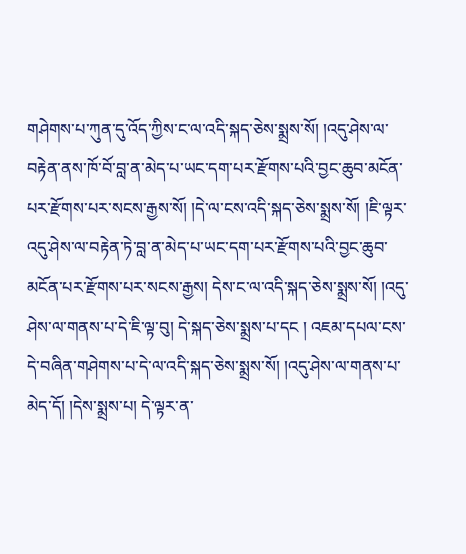གཤེགས་པ་ཀུན་དུ་འོད་ཀྱིས་ང་ལ་འདི་སྐད་ཅེས་སྨྲས་སོ། །འདུ་ཤེས་ལ་བརྟེན་ནས་ཁོ་བོ་བླ་ན་མེད་པ་ཡང་དག་པར་རྫོགས་པའི་བྱང་ཆུབ་མངོན་པར་རྫོགས་པར་སངས་རྒྱས་སོ། །དེ་ལ་ངས་འདི་སྐད་ཅེས་སྨྲས་སོ། །ཇི་ལྟར་འདུ་ཤེས་ལ་བརྟེན་ཏེ་བླ་ན་མེད་པ་ཡང་དག་པར་རྫོགས་པའི་བྱང་ཆུབ་མངོན་པར་རྫོགས་པར་སངས་རྒྱས། དེས་ང་ལ་འདི་སྐད་ཅེས་སྨྲས་སོ། །འདུ་ཤེས་ལ་གནས་པ་དེ་ཇི་ལྟ་བུ། དེ་སྐད་ཅེས་སྨྲས་པ་དང ། འཇམ་དཔལ་ངས་དེ་བཞིན་གཤེགས་པ་དེ་ལ་འདི་སྐད་ཅེས་སྨྲས་སོ། །འདུ་ཤེས་ལ་གནས་པ་མེད་དོ། །དེས་སྨྲས་པ། དེ་ལྟར་ན་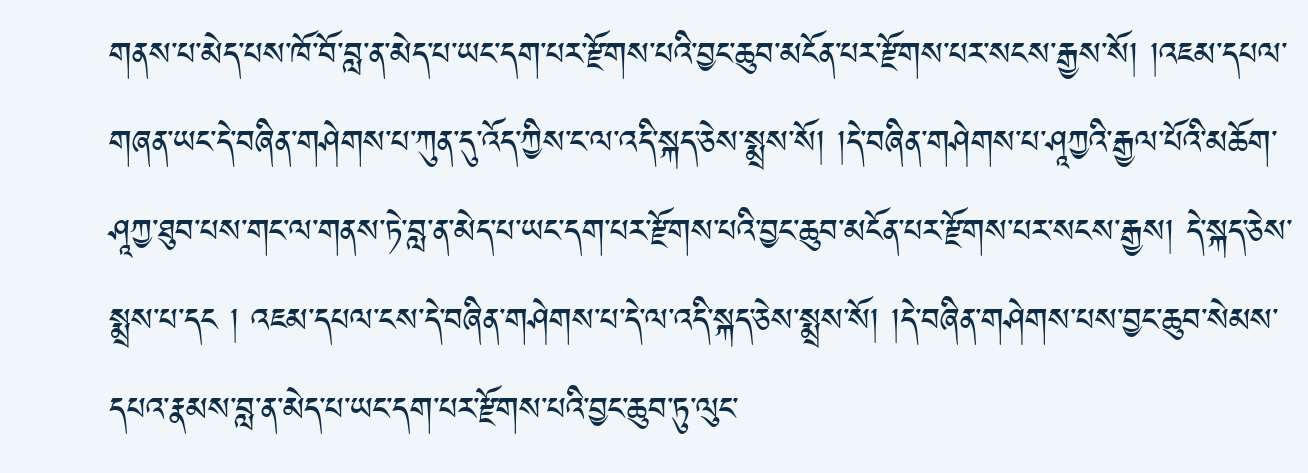གནས་པ་མེད་པས་ཁོ་བོ་བླ་ན་མེད་པ་ཡང་དག་པར་རྫོགས་པའི་བྱང་ཆུབ་མངོན་པར་རྫོགས་པར་སངས་རྒྱས་སོ། །འཇམ་དཔལ་གཞན་ཡང་དེ་བཞིན་གཤེགས་པ་ཀུན་དུ་འོད་ཀྱིས་ང་ལ་འདི་སྐད་ཅེས་སྨྲས་སོ། །དེ་བཞིན་གཤེགས་པ་ཤཱཀྱའི་རྒྱལ་པོའི་མཆོག་ཤཱཀྱ་ཐུབ་པས་གང་ལ་གནས་ཏེ་བླ་ན་མེད་པ་ཡང་དག་པར་རྫོགས་པའི་བྱང་ཆུབ་མངོན་པར་རྫོགས་པར་སངས་རྒྱས། དེ་སྐད་ཅེས་སྨྲས་པ་དང ། འཇམ་དཔལ་ངས་དེ་བཞིན་གཤེགས་པ་དེ་ལ་འདི་སྐད་ཅེས་སྨྲས་སོ། །དེ་བཞིན་གཤེགས་པས་བྱང་ཆུབ་སེམས་དཔའ་རྣམས་བླ་ན་མེད་པ་ཡང་དག་པར་རྫོགས་པའི་བྱང་ཆུབ་ཏུ་ལུང་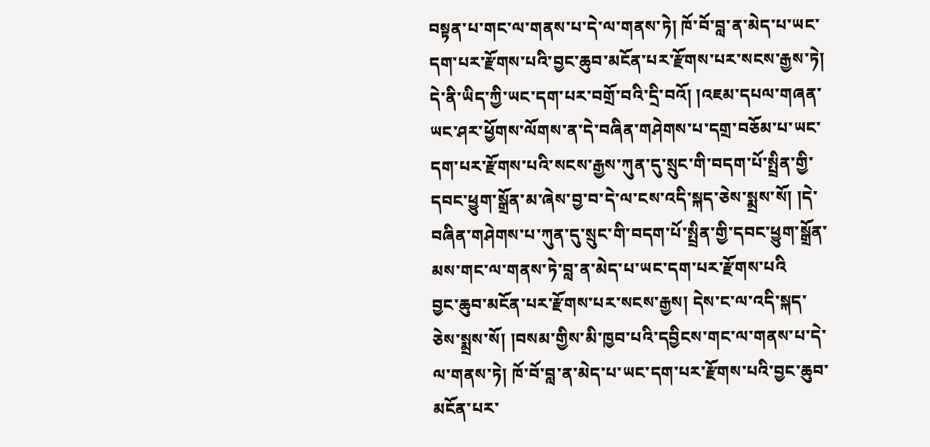བསྟན་པ་གང་ལ་གནས་པ་དེ་ལ་གནས་ཏེ། ཁོ་བོ་བླ་ན་མེད་པ་ཡང་དག་པར་རྫོགས་པའི་བྱང་ཆུབ་མངོན་པར་རྫོགས་པར་སངས་རྒྱས་ཏེ། དེ་ནི་ཡིད་ཀྱི་ཡང་དག་པར་བགྲོ་བའི་དྲི་བའོ། །འཇམ་དཔལ་གཞན་ཡང་ཤར་ཕྱོགས་ལོགས་ན་དེ་བཞིན་གཤེགས་པ་དགྲ་བཅོམ་པ་ཡང་དག་པར་རྫོགས་པའི་སངས་རྒྱས་ཀུན་དུ་སྲུང་གི་བདག་པོ་སྤྲིན་གྱི་དབང་ཕྱུག་སྒྲོན་མ་ཞེས་བྱ་བ་དེ་ལ་ངས་འདི་སྐད་ཅེས་སྨྲས་སོ། །དེ་བཞིན་གཤེགས་པ་ཀུན་དུ་སྲུང་གི་བདག་པོ་སྤྲིན་གྱི་དབང་ཕྱུག་སྒྲོན་མས་གང་ལ་གནས་ཏེ་བླ་ན་མེད་པ་ཡང་དག་པར་རྫོགས་པའི
བྱང་ཆུབ་མངོན་པར་རྫོགས་པར་སངས་རྒྱས། དེས་ང་ལ་འདི་སྐད་ཅེས་སྨྲས་སོ། །བསམ་གྱིས་མི་ཁྱབ་པའི་དབྱིངས་གང་ལ་གནས་པ་དེ་ལ་གནས་ཏེ། ཁོ་བོ་བླ་ན་མེད་པ་ཡང་དག་པར་རྫོགས་པའི་བྱང་ཆུབ་མངོན་པར་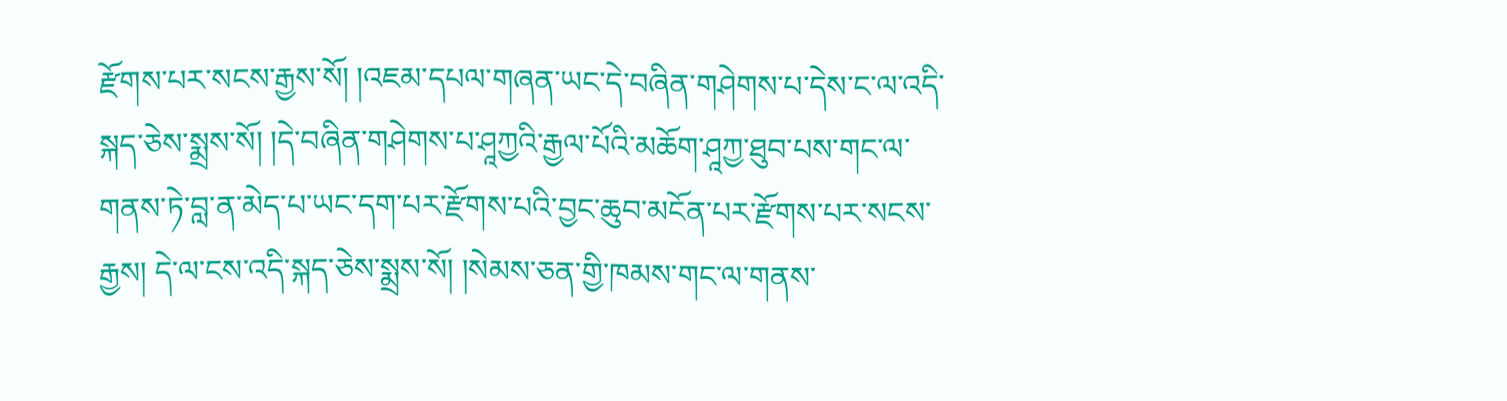རྫོགས་པར་སངས་རྒྱས་སོ། །འཇམ་དཔལ་གཞན་ཡང་དེ་བཞིན་གཤེགས་པ་དེས་ང་ལ་འདི་སྐད་ཅེས་སྨྲས་སོ། །དེ་བཞིན་གཤེགས་པ་ཤཱཀྱའི་རྒྱལ་པོའི་མཆོག་ཤཱཀྱ་ཐུབ་པས་གང་ལ་གནས་ཏེ་བླ་ན་མེད་པ་ཡང་དག་པར་རྫོགས་པའི་བྱང་ཆུབ་མངོན་པར་རྫོགས་པར་སངས་རྒྱས། དེ་ལ་ངས་འདི་སྐད་ཅེས་སྨྲས་སོ། །སེམས་ཅན་གྱི་ཁམས་གང་ལ་གནས་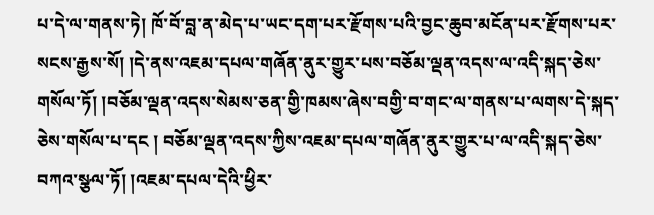པ་དེ་ལ་གནས་ཏེ། ཁོ་བོ་བླ་ན་མེད་པ་ཡང་དག་པར་རྫོགས་པའི་བྱང་ཆུབ་མངོན་པར་རྫོགས་པར་སངས་རྒྱས་སོ། །དེ་ནས་འཇམ་དཔལ་གཞོན་ནུར་གྱུར་པས་བཅོམ་ལྡན་འདས་ལ་འདི་སྐད་ཅེས་གསོལ་ཏོ། །བཅོམ་ལྡན་འདས་སེམས་ཅན་གྱི་ཁམས་ཞེས་བགྱི་བ་གང་ལ་གནས་པ་ལགས་དེ་སྐད་ཅེས་གསོལ་པ་དང ། བཅོམ་ལྡན་འདས་ཀྱིས་འཇམ་དཔལ་གཞོན་ནུར་གྱུར་པ་ལ་འདི་སྐད་ཅེས་བཀའ་སྩལ་ཏོ། །འཇམ་དཔལ་དེའི་ཕྱིར་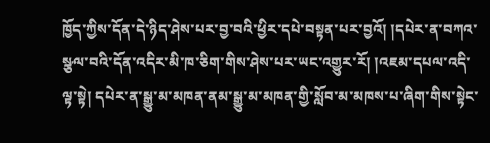ཁྱོད་ཀྱིས་དོན་དེ་ཉིད་ཤེས་པར་བྱ་བའི་ཕྱིར་དཔེ་བསྟན་པར་བྱའོ། །དཔེར་ན་བཀའ་སྩལ་བའི་དོན་འདིར་མི་ཁ་ཅིག་གིས་ཤེས་པར་ཡང་འགྱུར་རོ། །འཇམ་དཔལ་འདི་ལྟ་སྟེ། དཔེར་ན་སྒྱུ་མ་མཁན་ནམ་སྒྱུ་མ་མཁན་གྱི་སློབ་མ་མཁས་པ་ཞིག་གིས་སྟེང་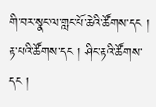གི་བར་སྣང་ལ་གླང་པོ་ཆེའི་ཚོགས་དང ། རྟ་པའི་ཚོགས་དང ། ཤིང་རྟའི་ཚོགས་དང །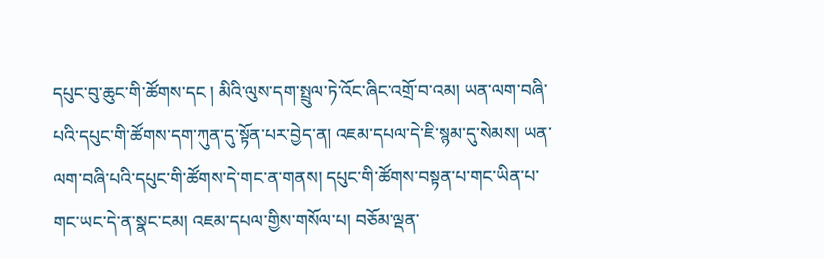དཔུང་བུ་ཆུང་གི་ཚོགས་དང ། མིའི་ལུས་དག་སྤྲུལ་ཏེ་འོང་ཞིང་འགྲོ་བ་འམ། ཡན་ལག་བཞི་པའི་དཔུང་གི་ཚོགས་དག་ཀུན་དུ་སྟོན་པར་བྱེད་ན། འཇམ་དཔལ་དེ་ཇི་སྙམ་དུ་སེམས། ཡན་ལག་བཞི་པའི་དཔུང་གི་ཚོགས་དེ་གང་ན་གནས། དཔུང་གི་ཚོགས་བསྟན་པ་གང་ཡིན་པ་གང་ཡང་དེ་ན་སྣང་ངམ། འཇམ་དཔལ་གྱིས་གསོལ་པ། བཅོམ་ལྡན་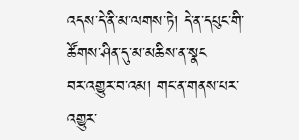འདས་དེ་ནི་མ་ལགས་ཏེ། དེ་ན་དཔུང་གི་ཚོགས་ཤིན་དུ་མ་མཆིས་ན་སྣང
བར་འགྱུར་བ་འམ། གང་ན་གནས་པར་འགྱུར་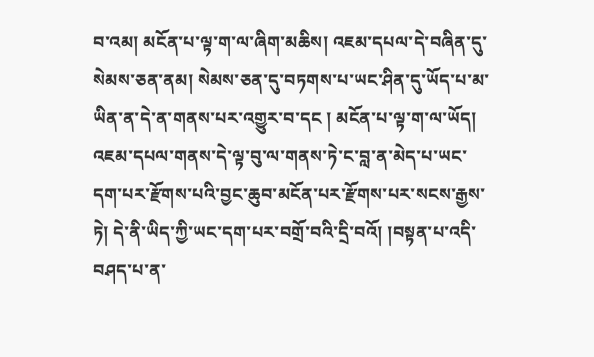བ་འམ། མངོན་པ་ལྟ་ག་ལ་ཞིག་མཆིས། འཇམ་དཔལ་དེ་བཞིན་དུ་སེམས་ཅན་ནམ། སེམས་ཅན་དུ་བཏགས་པ་ཡང་ཤིན་དུ་ཡོད་པ་མ་ཡིན་ན་དེ་ན་གནས་པར་འགྱུར་བ་དང ། མངོན་པ་ལྟ་ག་ལ་ཡོད། འཇམ་དཔལ་གནས་དེ་ལྟ་བུ་ལ་གནས་ཏེ་ང་བླ་ན་མེད་པ་ཡང་དག་པར་རྫོགས་པའི་བྱང་ཆུབ་མངོན་པར་རྫོགས་པར་སངས་རྒྱས་ཏེ། དེ་ནི་ཡིད་ཀྱི་ཡང་དག་པར་བགྲོ་བའི་དྲི་བའོ། །བསྟན་པ་འདི་བཤད་པ་ན་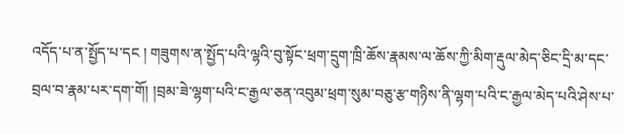འདོད་པ་ན་སྤྱོད་པ་དང ། གཟུགས་ན་སྤྱོད་པའི་ལྷའི་བུ་སྟོང་ཕྲག་དྲུག་ཁྲི་ཆོས་རྣམས་ལ་ཆོས་ཀྱི་མིག་རྡུལ་མེད་ཅིང་དྲི་མ་དང་བྲལ་བ་རྣམ་པར་དག་གོ། །བྲམ་ཟེ་ལྷག་པའི་ང་རྒྱལ་ཅན་འབུམ་ཕྲག་སུམ་བཅུ་རྩ་གཉིས་ནི་ལྷག་པའི་ང་རྒྱལ་མེད་པའི་ཤེས་པ་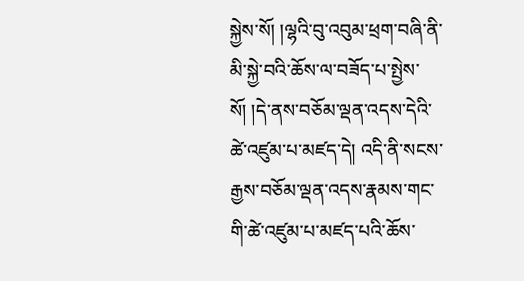སྐྱེས་སོ། །ལྷའི་བུ་འབུམ་ཕྲག་བཞི་ནི་མི་སྐྱེ་བའི་ཆོས་ལ་བཟོད་པ་སྤྱེས་སོ། །དེ་ནས་བཅོམ་ལྡན་འདས་དེའི་ཚེ་འཛུམ་པ་མཛད་དེ། འདི་ནི་སངས་རྒྱས་བཅོམ་ལྡན་འདས་རྣམས་གང་གི་ཚེ་འཛུམ་པ་མཛད་པའི་ཆོས་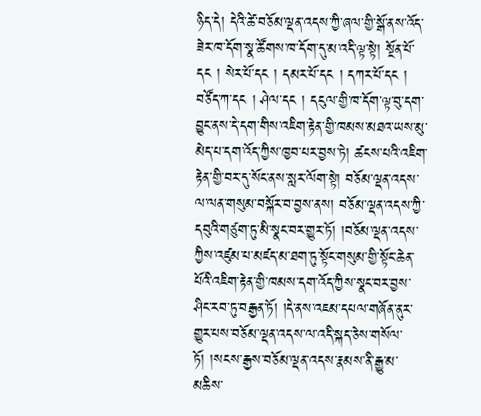ཉིད་དེ། དེའི་ཚེ་བཅོམ་ལྡན་འདས་ཀྱི་ཞལ་གྱི་སྒོ་ནས་འོད་ཟེར་ཁ་དོག་སྣ་ཚོགས་ཁ་དོག་དུ་མ་འདི་ལྟ་སྟེ། སྔོན་པོ་དང ། སེར་པོ་དང ། དམར་པོ་དང ། དཀར་པོ་དང ། བཙོད་ཀ་དང ། ཤེལ་དང ། དངུལ་གྱི་ཁ་དོག་ལྟ་བུ་དག་བྱུང་ནས་དེ་དག་གིས་འཇིག་རྟེན་གྱི་ཁམས་མཐའ་ཡས་མུ་མེད་པ་དག་འོད་ཀྱིས་ཁྱབ་པར་བྱས་ཏེ། ཚངས་པའི་འཇིག་རྟེན་གྱི་བར་དུ་སོང་ནས་སླར་ལོག་སྟེ། བཅོམ་ལྡན་འདས་ལ་ལན་གསུམ་བསྐོར་བ་བྱས་ནས། བཅོམ་ལྡན་འདས་ཀྱི་དབུའི་གཙུག་ཏུ་མི་སྣང་བར་གྱུར་ཏོ། །བཅོམ་ལྡན་འདས་ཀྱིས་འཛུམ་པ་མཛད་མ་ཐག་ཏུ་སྟོང་གསུམ་གྱི་སྟོང་ཆེན་པོའི་འཇིག་རྟེན་གྱི་ཁམས་དག་འོད་ཀྱིས་སྣང་བར་བྱས་ཤིང་རབ་ཏུ་བརྒྱན་ཏོ། །དེ་ནས་འཇམ་དཔལ་གཞོན་ནུར་གྱུར་པས་བཅོམ་ལྡན་འདས་ལ་འདི་སྐད་ཅེས་གསོལ་ཏོ། །སངས་རྒྱས་བཅོམ་ལྡན་འདས་རྣམས་ནི་རྒྱུ་མ་མཆིས་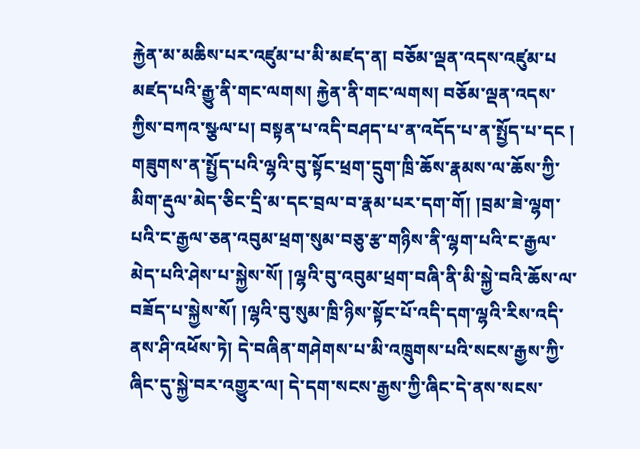རྐྱེན་མ་མཆིས་པར་འཛུམ་པ་མི་མཛད་ན། བཅོམ་ལྡན་འདས་འཛུམ་པ
མཛད་པའི་རྒྱུ་ནི་གང་ལགས། རྐྱེན་ནི་གང་ལགས། བཅོམ་ལྡན་འདས་ཀྱིས་བཀའ་སྩལ་པ། བསྟན་པ་འདི་བཤད་པ་ན་འདོད་པ་ན་སྤྱོད་པ་དང ། གཟུགས་ན་སྤྱོད་པའི་ལྷའི་བུ་སྟོང་ཕྲག་དྲུག་ཁྲི་ཆོས་རྣམས་ལ་ཆོས་ཀྱི་མིག་རྡུལ་མེད་ཅིང་དྲི་མ་དང་བྲལ་བ་རྣམ་པར་དག་གོ། །བྲམ་ཟེ་ལྷག་པའི་ང་རྒྱལ་ཅན་འབུམ་ཕྲག་སུམ་བཅུ་རྩ་གཉིས་ནི་ལྷག་པའི་ང་རྒྱལ་མེད་པའི་ཤེས་པ་སྐྱེས་སོ། །ལྷའི་བུ་འབུམ་ཕྲག་བཞི་ནི་མི་སྐྱེ་བའི་ཆོས་ལ་བཟོད་པ་སྐྱེས་སོ། །ལྷའི་བུ་སུམ་ཁྲི་ཉིས་སྟོང་པོ་འདི་དག་ལྷའི་རིས་འདི་ནས་ཤི་འཕོས་ཏེ། དེ་བཞིན་གཤེགས་པ་མི་འཁྲུགས་པའི་སངས་རྒྱས་ཀྱི་ཞིང་དུ་སྐྱེ་བར་འགྱུར་ལ། དེ་དག་སངས་རྒྱས་ཀྱི་ཞིང་དེ་ནས་སངས་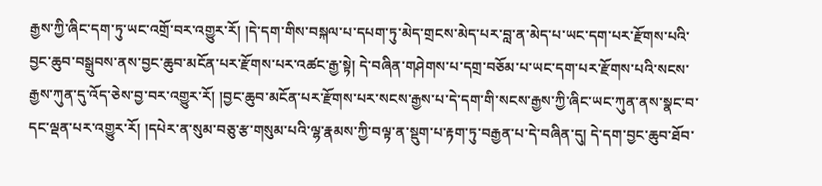རྒྱས་ཀྱི་ཞིང་དག་ཏུ་ཡང་འགྲོ་བར་འགྱུར་རོ། །དེ་དག་གིས་བསྐལ་པ་དཔག་ཏུ་མེད་གྲངས་མེད་པར་བླ་ན་མེད་པ་ཡང་དག་པར་རྫོགས་པའི་བྱང་ཆུབ་བསྒྲུབས་ནས་བྱང་ཆུབ་མངོན་པར་རྫོགས་པར་འཚང་རྒྱ་སྟེ། དེ་བཞིན་གཤེགས་པ་དགྲ་བཅོམ་པ་ཡང་དག་པར་རྫོགས་པའི་སངས་རྒྱས་ཀུན་དུ་འོད་ཅེས་བྱ་བར་འགྱུར་རོ། །བྱང་ཆུབ་མངོན་པར་རྫོགས་པར་སངས་རྒྱས་པ་དེ་དག་གི་སངས་རྒྱས་ཀྱི་ཞིང་ཡང་ཀུན་ནས་སྣང་བ་དང་ལྡན་པར་འགྱུར་རོ། །དཔེར་ན་སུམ་བཅུ་རྩ་གསུམ་པའི་ལྷ་རྣམས་ཀྱི་བལྟ་ན་སྡུག་པ་རྟག་ཏུ་བརྒྱན་པ་དེ་བཞིན་དུ། དེ་དག་བྱང་ཆུབ་ཐོབ་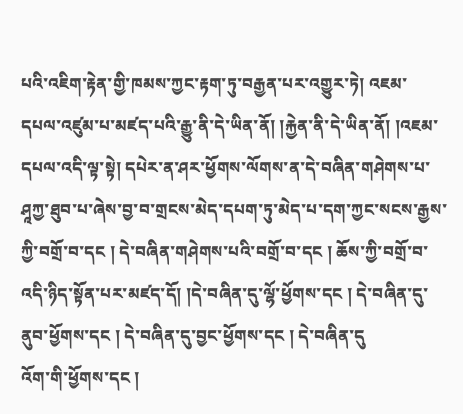པའི་འཇིག་རྟེན་གྱི་ཁམས་ཀྱང་རྟག་ཏུ་བརྒྱན་པར་འགྱུར་ཏེ། འཇམ་དཔལ་འཛུམ་པ་མཛད་པའི་རྒྱུ་ནི་དེ་ཡིན་ནོ། །རྐྱེན་ནི་དེ་ཡིན་ནོ། །འཇམ་དཔལ་འདི་ལྟ་སྟེ། དཔེར་ན་ཤར་ཕྱོགས་ལོགས་ན་དེ་བཞིན་གཤེགས་པ་ཤཱཀྱ་ཐུབ་པ་ཞེས་བྱ་བ་གྲངས་མེད་དཔག་ཏུ་མེད་པ་དག་ཀྱང་སངས་རྒྱས་ཀྱི་བགྲོ་བ་དང ། དེ་བཞིན་གཤེགས་པའི་བགྲོ་བ་དང ། ཆོས་ཀྱི་བགྲོ་བ་འདི་ཉིད་སྟོན་པར་མཛད་དོ། །དེ་བཞིན་དུ་ལྷོ་ཕྱོགས་དང ། དེ་བཞིན་དུ་ནུབ་ཕྱོགས་དང ། དེ་བཞིན་དུ་བྱང་ཕྱོགས་དང ། དེ་བཞིན་དུ
འོག་གི་ཕྱོགས་དང །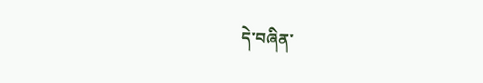དེ་བཞིན་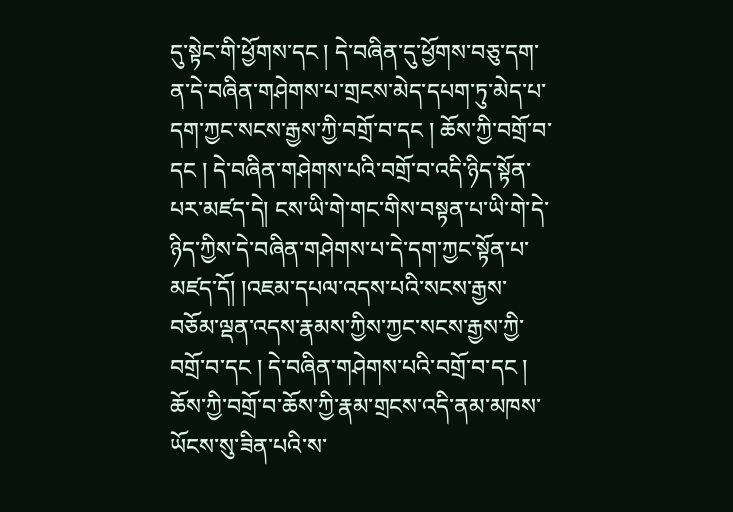དུ་སྟེང་གི་ཕྱོགས་དང ། དེ་བཞིན་དུ་ཕྱོགས་བཅུ་དག་ན་དེ་བཞིན་གཤེགས་པ་གྲངས་མེད་དཔག་ཏུ་མེད་པ་དག་ཀྱང་སངས་རྒྱས་ཀྱི་བགྲོ་བ་དང ། ཆོས་ཀྱི་བགྲོ་བ་དང ། དེ་བཞིན་གཤེགས་པའི་བགྲོ་བ་འདི་ཉིད་སྟོན་པར་མཛད་དེ། ངས་ཡི་གེ་གང་གིས་བསྟན་པ་ཡི་གེ་དེ་ཉིད་ཀྱིས་དེ་བཞིན་གཤེགས་པ་དེ་དག་ཀྱང་སྟོན་པ་མཛད་དོ། །འཇམ་དཔལ་འདས་པའི་སངས་རྒྱས་བཅོམ་ལྡན་འདས་རྣམས་ཀྱིས་ཀྱང་སངས་རྒྱས་ཀྱི་བགྲོ་བ་དང ། དེ་བཞིན་གཤེགས་པའི་བགྲོ་བ་དང ། ཆོས་ཀྱི་བགྲོ་བ་ཆོས་ཀྱི་རྣམ་གྲངས་འདི་ནམ་མཁས་ཡོངས་སུ་ཟིན་པའི་ས་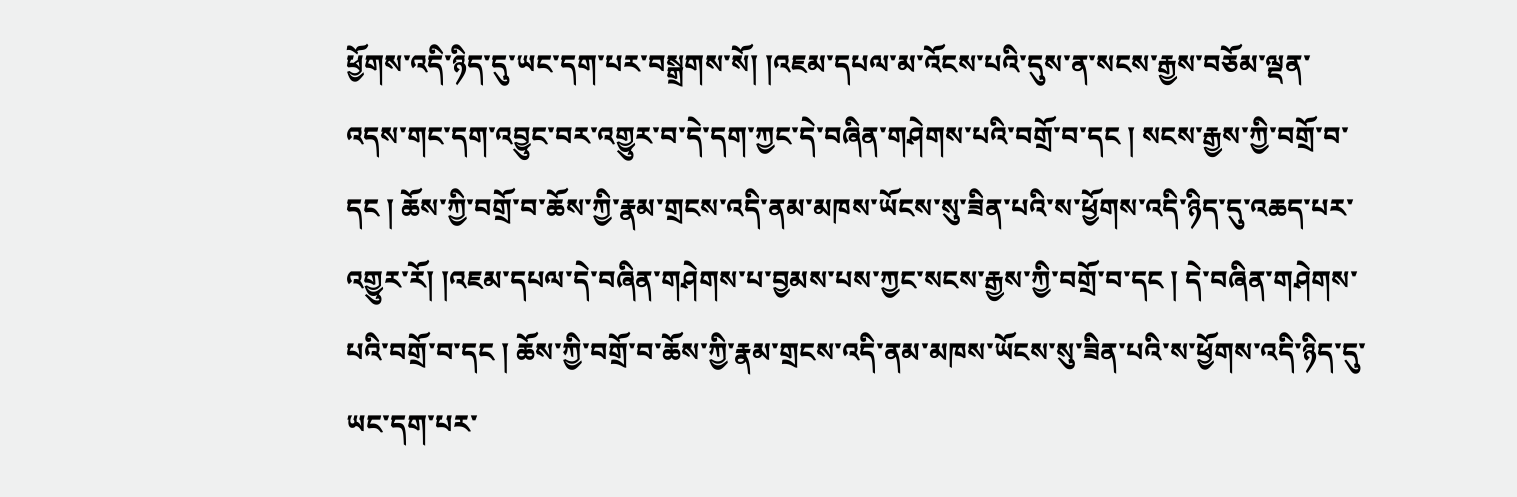ཕྱོགས་འདི་ཉིད་དུ་ཡང་དག་པར་བསྒྲགས་སོ། །འཇམ་དཔལ་མ་འོངས་པའི་དུས་ན་སངས་རྒྱས་བཅོམ་ལྡན་འདས་གང་དག་འབྱུང་བར་འགྱུར་བ་དེ་དག་ཀྱང་དེ་བཞིན་གཤེགས་པའི་བགྲོ་བ་དང ། སངས་རྒྱས་ཀྱི་བགྲོ་བ་དང ། ཆོས་ཀྱི་བགྲོ་བ་ཆོས་ཀྱི་རྣམ་གྲངས་འདི་ནམ་མཁས་ཡོངས་སུ་ཟིན་པའི་ས་ཕྱོགས་འདི་ཉིད་དུ་འཆད་པར་འགྱུར་རོ། །འཇམ་དཔལ་དེ་བཞིན་གཤེགས་པ་བྱམས་པས་ཀྱང་སངས་རྒྱས་ཀྱི་བགྲོ་བ་དང ། དེ་བཞིན་གཤེགས་པའི་བགྲོ་བ་དང ། ཆོས་ཀྱི་བགྲོ་བ་ཆོས་ཀྱི་རྣམ་གྲངས་འདི་ནམ་མཁས་ཡོངས་སུ་ཟིན་པའི་ས་ཕྱོགས་འདི་ཉིད་དུ་ཡང་དག་པར་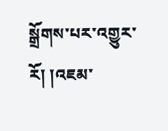སྒྲོགས་པར་འགྱུར་རོ། །འཇམ་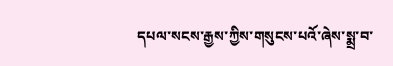དཔལ་སངས་རྒྱས་ཀྱིས་གསུངས་པའོ་ཞེས་སྨྲ་བ་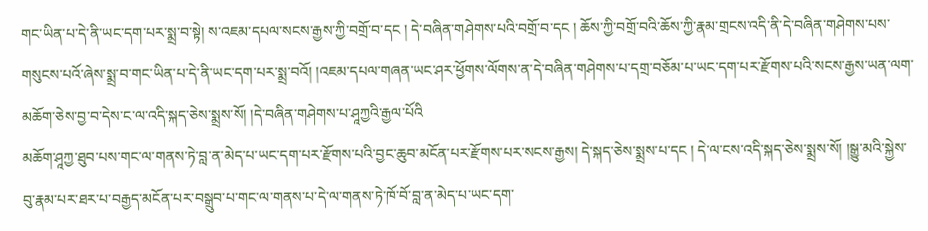གང་ཡིན་པ་དེ་ནི་ཡང་དག་པར་སྨྲ་བ་སྟེ། ས་འཇམ་དཔལ་སངས་རྒྱས་ཀྱི་བགྲོ་བ་དང ། དེ་བཞིན་གཤེགས་པའི་བགྲོ་བ་དང ། ཆོས་ཀྱི་བགྲོ་བའི་ཆོས་ཀྱི་རྣམ་གྲངས་འདི་ནི་དེ་བཞིན་གཤེགས་པས་གསུངས་པའོ་ཞེས་སྨྲ་བ་གང་ཡིན་པ་དེ་ནི་ཡང་དག་པར་སྨྲ་བའོ། །འཇམ་དཔལ་གཞན་ཡང་ཤར་ཕྱོགས་ལོགས་ན་དེ་བཞིན་གཤེགས་པ་དགྲ་བཅོམ་པ་ཡང་དག་པར་རྫོགས་པའི་སངས་རྒྱས་ཡན་ལག་མཆོག་ཅེས་བྱ་བ་དེས་ང་ལ་འདི་སྐད་ཅེས་སྨྲས་སོ། །དེ་བཞིན་གཤེགས་པ་ཤཱཀྱའི་རྒྱལ་པོའི
མཆོག་ཤཱཀྱ་ཐུབ་པས་གང་ལ་གནས་ཏེ་བླ་ན་མེད་པ་ཡང་དག་པར་རྫོགས་པའི་བྱང་ཆུབ་མངོན་པར་རྫོགས་པར་སངས་རྒྱས། དེ་སྐད་ཅེས་སྨྲས་པ་དང ། དེ་ལ་ངས་འདི་སྐད་ཅེས་སྨྲས་སོ། །སྒྱུ་མའི་སྐྱེས་བུ་རྣམ་པར་ཐར་པ་བརྒྱད་མངོན་པར་བསྒྲུབ་པ་གང་ལ་གནས་པ་དེ་ལ་གནས་ཏེ་ཁོ་བོ་བླ་ན་མེད་པ་ཡང་དག་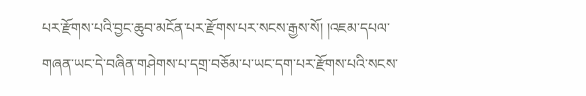པར་རྫོགས་པའི་བྱང་ཆུབ་མངོན་པར་རྫོགས་པར་སངས་རྒྱས་སོ། །འཇམ་དཔལ་གཞན་ཡང་དེ་བཞིན་གཤེགས་པ་དགྲ་བཅོམ་པ་ཡང་དག་པར་རྫོགས་པའི་སངས་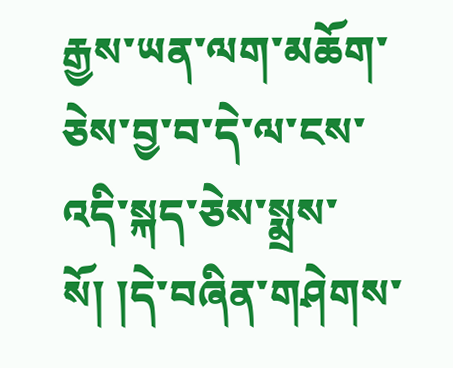རྒྱས་ཡན་ལག་མཆོག་ཅེས་བྱ་བ་དེ་ལ་ངས་འདི་སྐད་ཅེས་སྨྲས་སོ། །དེ་བཞིན་གཤེགས་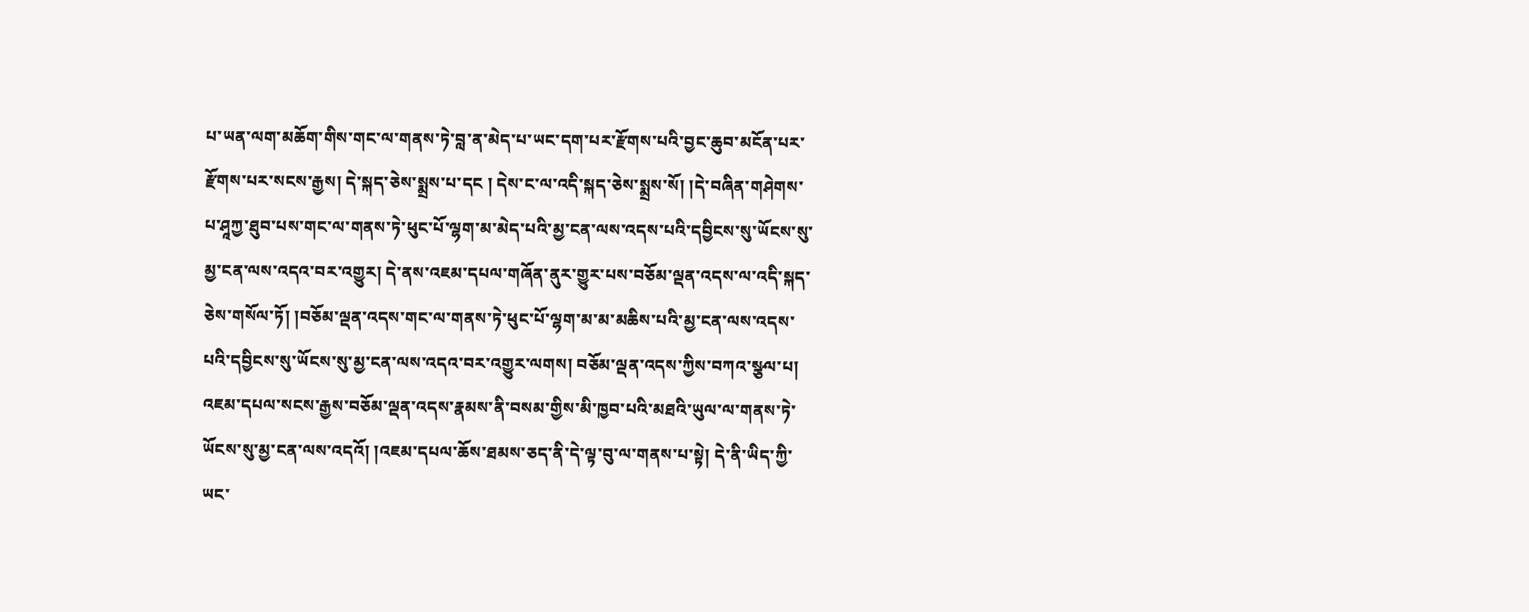པ་ཡན་ལག་མཆོག་གིས་གང་ལ་གནས་ཏེ་བླ་ན་མེད་པ་ཡང་དག་པར་རྫོགས་པའི་བྱང་ཆུབ་མངོན་པར་རྫོགས་པར་སངས་རྒྱས། དེ་སྐད་ཅེས་སྨྲས་པ་དང ། དེས་ང་ལ་འདི་སྐད་ཅེས་སྨྲས་སོ། །དེ་བཞིན་གཤེགས་པ་ཤཱཀྱ་ཐུབ་པས་གང་ལ་གནས་ཏེ་ཕུང་པོ་ལྷག་མ་མེད་པའི་མྱ་ངན་ལས་འདས་པའི་དབྱིངས་སུ་ཡོངས་སུ་མྱ་ངན་ལས་འདའ་བར་འགྱུར། དེ་ནས་འཇམ་དཔལ་གཞོན་ནུར་གྱུར་པས་བཅོམ་ལྡན་འདས་ལ་འདི་སྐད་ཅེས་གསོལ་ཏོ། །བཅོམ་ལྡན་འདས་གང་ལ་གནས་ཏེ་ཕུང་པོ་ལྷག་མ་མ་མཆིས་པའི་མྱ་ངན་ལས་འདས་པའི་དབྱིངས་སུ་ཡོངས་སུ་མྱ་ངན་ལས་འདའ་བར་འགྱུར་ལགས། བཅོམ་ལྡན་འདས་ཀྱིས་བཀའ་སྩལ་པ། འཇམ་དཔལ་སངས་རྒྱས་བཅོམ་ལྡན་འདས་རྣམས་ནི་བསམ་གྱིས་མི་ཁྱབ་པའི་མཐའི་ཡུལ་ལ་གནས་ཏེ་ཡོངས་སུ་མྱ་ངན་ལས་འདའོ། །འཇམ་དཔལ་ཆོས་ཐམས་ཅད་ནི་དེ་ལྟ་བུ་ལ་གནས་པ་སྟེ། དེ་ནི་ཡིད་ཀྱི་ཡང་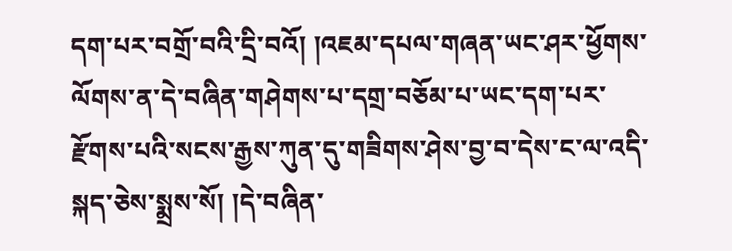དག་པར་བགྲོ་བའི་དྲི་བའོ། །འཇམ་དཔལ་གཞན་ཡང་ཤར་ཕྱོགས་ལོགས་ན་དེ་བཞིན་གཤེགས་པ་དགྲ་བཅོམ་པ་ཡང་དག་པར་རྫོགས་པའི་སངས་རྒྱས་ཀུན་དུ་གཟིགས་ཤེས་བྱ་བ་དེས་ང་ལ་འདི་སྐད་ཅེས་སྨྲས་སོ། །དེ་བཞིན་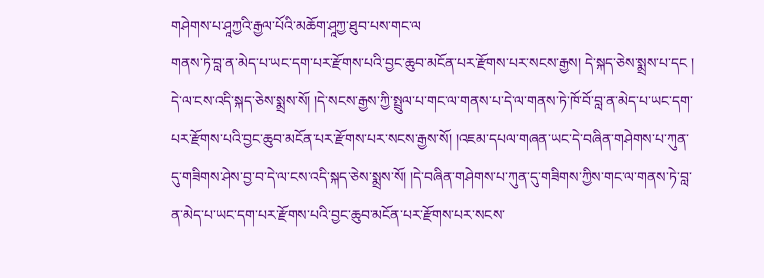གཤེགས་པ་ཤཱཀྱའི་རྒྱལ་པོའི་མཆོག་ཤཱཀྱ་ཐུབ་པས་གང་ལ
གནས་ཏེ་བླ་ན་མེད་པ་ཡང་དག་པར་རྫོགས་པའི་བྱང་ཆུབ་མངོན་པར་རྫོགས་པར་སངས་རྒྱས། དེ་སྐད་ཅེས་སྨྲས་པ་དང ། དེ་ལ་ངས་འདི་སྐད་ཅེས་སྨྲས་སོ། །དེ་སངས་རྒྱས་ཀྱི་སྤྲུལ་པ་གང་ལ་གནས་པ་དེ་ལ་གནས་ཏེ་ཁོ་བོ་བླ་ན་མེད་པ་ཡང་དག་པར་རྫོགས་པའི་བྱང་ཆུབ་མངོན་པར་རྫོགས་པར་སངས་རྒྱས་སོ། །འཇམ་དཔལ་གཞན་ཡང་དེ་བཞིན་གཤེགས་པ་ཀུན་དུ་གཟིགས་ཤེས་བྱ་བ་དེ་ལ་ངས་འདི་སྐད་ཅེས་སྨྲས་སོ། །དེ་བཞིན་གཤེགས་པ་ཀུན་དུ་གཟིགས་ཀྱིས་གང་ལ་གནས་ཏེ་བླ་ན་མེད་པ་ཡང་དག་པར་རྫོགས་པའི་བྱང་ཆུབ་མངོན་པར་རྫོགས་པར་སངས་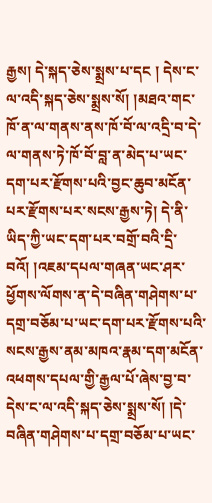རྒྱས། དེ་སྐད་ཅེས་སྨྲས་པ་དང ། དེས་ང་ལ་འདི་སྐད་ཅེས་སྨྲས་སོ། །མཐའ་གང་ཁོ་ན་ལ་གནས་ནས་ཁོ་བོ་ལ་འདྲི་བ་དེ་ལ་གནས་ཏེ་ཁོ་བོ་བླ་ན་མེད་པ་ཡང་དག་པར་རྫོགས་པའི་བྱང་ཆུབ་མངོན་པར་རྫོགས་པར་སངས་རྒྱས་ཏེ། དེ་ནི་ཡིད་ཀྱི་ཡང་དག་པར་བགྲོ་བའི་དྲི་བའོ། །འཇམ་དཔལ་གཞན་ཡང་ཤར་ཕྱོགས་ལོགས་ན་དེ་བཞིན་གཤེགས་པ་དགྲ་བཅོམ་པ་ཡང་དག་པར་རྫོགས་པའི་སངས་རྒྱས་ནམ་མཁའ་རྣམ་དག་མངོན་འཕགས་དཔལ་གྱི་རྒྱལ་པོ་ཞེས་བྱ་བ་དེས་ང་ལ་འདི་སྐད་ཅེས་སྨྲས་སོ། །དེ་བཞིན་གཤེགས་པ་དགྲ་བཅོམ་པ་ཡང་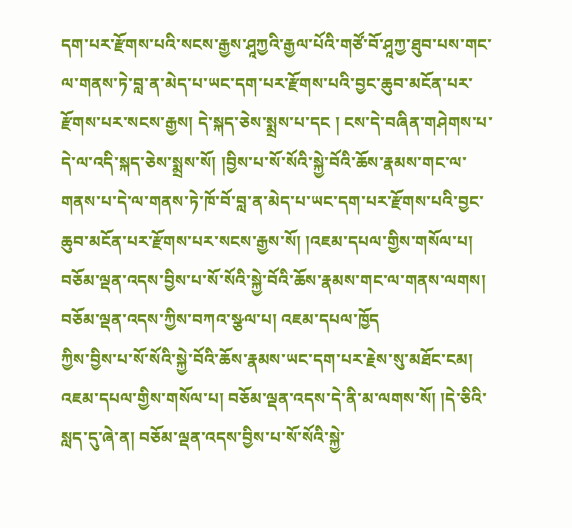དག་པར་རྫོགས་པའི་སངས་རྒྱས་ཤཱཀྱའི་རྒྱལ་པོའི་གཙོ་བོ་ཤཱཀྱ་ཐུབ་པས་གང་ལ་གནས་ཏེ་བླ་ན་མེད་པ་ཡང་དག་པར་རྫོགས་པའི་བྱང་ཆུབ་མངོན་པར་རྫོགས་པར་སངས་རྒྱས། དེ་སྐད་ཅེས་སྨྲས་པ་དང ། ངས་དེ་བཞིན་གཤེགས་པ་དེ་ལ་འདི་སྐད་ཅེས་སྨྲས་སོ། །བྱིས་པ་སོ་སོའི་སྐྱེ་བོའི་ཆོས་རྣམས་གང་ལ་གནས་པ་དེ་ལ་གནས་ཏེ་ཁོ་བོ་བླ་ན་མེད་པ་ཡང་དག་པར་རྫོགས་པའི་བྱང་ཆུབ་མངོན་པར་རྫོགས་པར་སངས་རྒྱས་སོ། །འཇམ་དཔལ་གྱིས་གསོལ་པ། བཅོམ་ལྡན་འདས་བྱིས་པ་སོ་སོའི་སྐྱེ་བོའི་ཆོས་རྣམས་གང་ལ་གནས་ལགས། བཅོམ་ལྡན་འདས་ཀྱིས་བཀའ་སྩལ་པ། འཇམ་དཔལ་ཁྱོད
ཀྱིས་བྱིས་པ་སོ་སོའི་སྐྱེ་བོའི་ཆོས་རྣམས་ཡང་དག་པར་རྗེས་སུ་མཐོང་ངམ། འཇམ་དཔལ་གྱིས་གསོལ་པ། བཅོམ་ལྡན་འདས་དེ་ནི་མ་ལགས་སོ། །དེ་ཅིའི་སླད་དུ་ཞེ་ན། བཅོམ་ལྡན་འདས་བྱིས་པ་སོ་སོའི་སྐྱེ་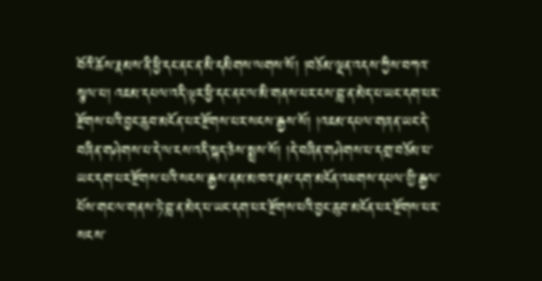བོའི་ཆོས་རྣམས་ནི་ཕྱི་དང་ནང་ན་མི་དམིགས་ལགས་སོ། །བཅོམ་ལྡན་འདས་ཀྱིས་བཀའ་སྩལ་པ། འཇམ་དཔལ་འདི་ལྟར་ཕྱི་དང་ནང་ལ་མི་གནས་པར་ངས་བླ་ན་མེད་པ་ཡང་དག་པར་རྫོགས་པའི་བྱང་ཆུབ་མངོན་པར་རྫོགས་པར་སངས་རྒྱས་སོ། །འཇམ་དཔལ་གཞན་ཡང་དེ་བཞིན་གཤེགས་པ་དེ་ལ་ངས་འདི་སྐད་ཅེས་སྨྲས་སོ། །དེ་བཞིན་གཤེགས་པ་དགྲ་བཅོམ་པ་ཡང་དག་པར་རྫོགས་པའི་སངས་རྒྱས་ནམ་མཁའ་རྣམ་དག་མངོན་འཕགས་དཔལ་གྱི་རྒྱལ་པོས་གང་ལ་གནས་ཏེ་བླ་ན་མེད་པ་ཡང་དག་པར་རྫོགས་པའི་བྱང་ཆུབ་མངོན་པར་རྫོགས་པར་སངས་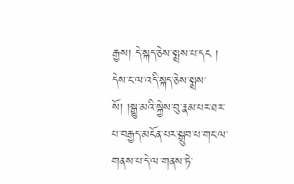རྒྱས། དེ་སྐད་ཅེས་སྨྲས་པ་དང ། དེས་ང་ལ་འདི་སྐད་ཅེས་སྨྲས་སོ། །སྒྱུ་མའི་སྐྱེས་བུ་རྣམ་པར་ཐར་པ་བརྒྱད་མངོན་པར་སྒྲུབ་པ་གང་ལ་གནས་པ་དེ་ལ་གནས་ཏེ་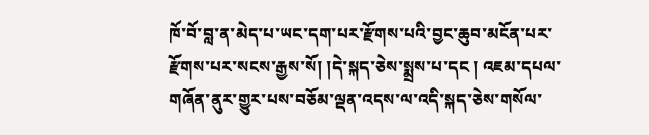ཁོ་བོ་བླ་ན་མེད་པ་ཡང་དག་པར་རྫོགས་པའི་བྱང་ཆུབ་མངོན་པར་རྫོགས་པར་སངས་རྒྱས་སོ། །དེ་སྐད་ཅེས་སྨྲས་པ་དང ། འཇམ་དཔལ་གཞོན་ནུར་གྱུར་པས་བཅོམ་ལྡན་འདས་ལ་འདི་སྐད་ཅེས་གསོལ་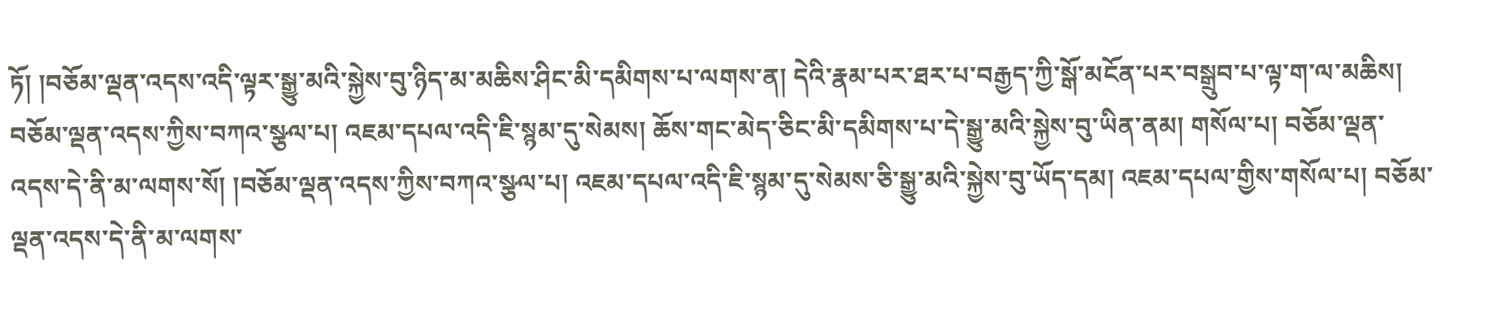ཏོ། །བཅོམ་ལྡན་འདས་འདི་ལྟར་སྒྱུ་མའི་སྐྱེས་བུ་ཉིད་མ་མཆིས་ཤིང་མི་དམིགས་པ་ལགས་ན། དེའི་རྣམ་པར་ཐར་པ་བརྒྱད་ཀྱི་སྒོ་མངོན་པར་བསྒྲུབ་པ་ལྟ་ག་ལ་མཆིས། བཅོམ་ལྡན་འདས་ཀྱིས་བཀའ་སྩལ་པ། འཇམ་དཔལ་འདི་ཇི་སྙམ་དུ་སེམས། ཆོས་གང་མེད་ཅིང་མི་དམིགས་པ་དེ་སྒྱུ་མའི་སྐྱེས་བུ་ཡིན་ནམ། གསོལ་པ། བཅོམ་ལྡན་འདས་དེ་ནི་མ་ལགས་སོ། །བཅོམ་ལྡན་འདས་ཀྱིས་བཀའ་སྩལ་པ། འཇམ་དཔལ་འདི་ཇི་སྙམ་དུ་སེམས་ཅི་སྒྱུ་མའི་སྐྱེས་བུ་ཡོད་དམ། འཇམ་དཔལ་གྱིས་གསོལ་པ། བཅོམ་ལྡན་འདས་དེ་ནི་མ་ལགས་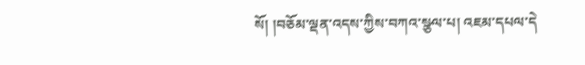སོ། །བཅོམ་ལྡན་འདས་ཀྱིས་བཀའ་སྩལ་པ། འཇམ་དཔལ་དེ